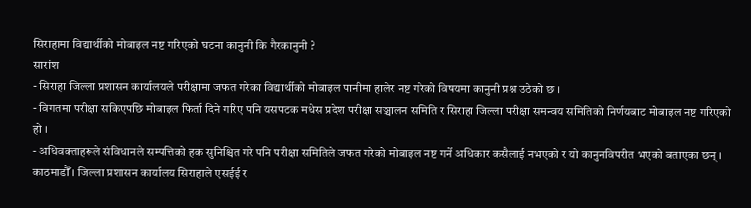सिराहामा विद्यार्थीको मोबाइल नष्ट गरिएको घटना कानुनी कि गैरकानुनी ?
सारांश
- सिराहा जिल्ला प्रशासन कार्यालयले परीक्षामा जफत गरेका विद्यार्थीको मोबाइल पानीमा हालेर नष्ट गरेको विषयमा कानुनी प्रश्न उठेको छ ।
- विगतमा परीक्षा सकिएपछि मोबाइल फिर्ता दिने गरिए पनि यसपटक मधेस प्रदेश परीक्षा सञ्चालन समिति र सिराहा जिल्ला परीक्षा समन्वय समितिको निर्णयबाट मोबाइल नष्ट गरिएको हो ।
- अधिवक्ताहरूले संविधानले सम्पत्तिको हक सुनिश्चित गरे पनि परीक्षा समितिले जफत गरेको मोबाइल नष्ट गर्ने अधिकार कसैलाई नभएको र यो कानुनविपरीत भएको बताएका छन् ।
काठमाडौँ । जिल्ला प्रशासन कार्यालय सिराहाले एसईई र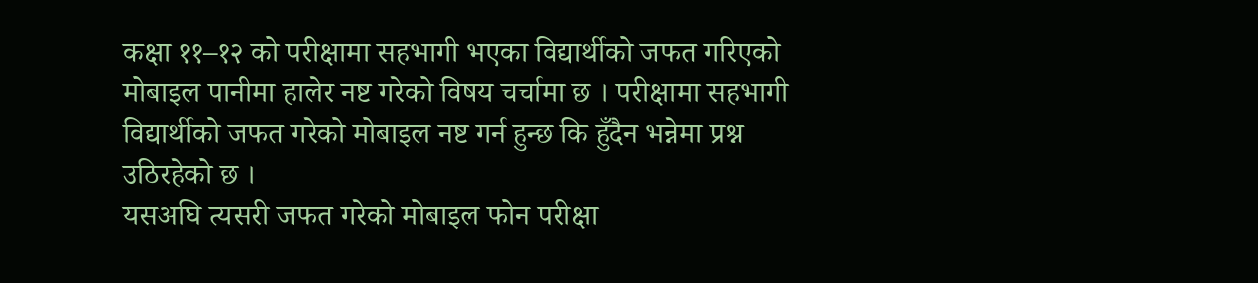कक्षा ११–१२ को परीक्षामा सहभागी भएका विद्यार्थीको जफत गरिएको मोबाइल पानीमा हालेर नष्ट गरेको विषय चर्चामा छ । परीक्षामा सहभागी विद्यार्थीको जफत गरेको मोबाइल नष्ट गर्न हुन्छ कि हुँदैन भन्नेमा प्रश्न उठिरहेको छ ।
यसअघि त्यसरी जफत गरेको मोबाइल फोन परीक्षा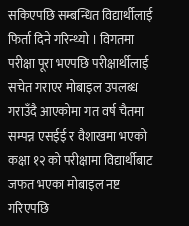सकिएपछि सम्बन्धित विद्यार्थीलाई फिर्ता दिने गरिन्थ्यो । विगतमा परीक्षा पूरा भएपछि परीक्षार्थीलाई सचेत गराएर मोबाइल उपलब्ध गराउँदै आएकोमा गत वर्ष चैतमा सम्पन्न एसईई र वैशाखमा भएको कक्षा १२ को परीक्षामा विद्यार्थीबाट जफत भएका मोबाइल नष्ट गरिएपछि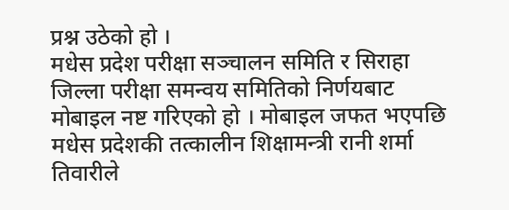प्रश्न उठेको हो ।
मधेस प्रदेश परीक्षा सञ्चालन समिति र सिराहा जिल्ला परीक्षा समन्वय समितिको निर्णयबाट मोबाइल नष्ट गरिएको हो । मोबाइल जफत भएपछि मधेस प्रदेशकी तत्कालीन शिक्षामन्त्री रानी शर्मा तिवारीले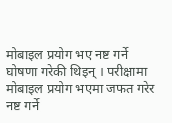मोबाइल प्रयोग भए नष्ट गर्ने घोषणा गरेकी थिइन् । परीक्षामा मोबाइल प्रयोग भएमा जफत गरेर नष्ट गर्ने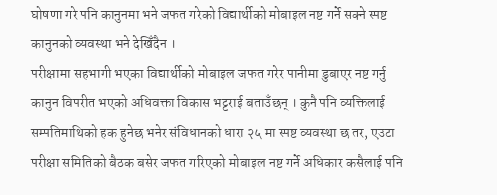घोषणा गरे पनि कानुनमा भने जफत गरेको विद्यार्थीको मोबाइल नष्ट गर्ने सक्ने स्पष्ट कानुनको व्यवस्था भने देखिँदैन ।
परीक्षामा सहभागी भएका विद्यार्थीको मोबाइल जफत गरेर पानीमा डुबाएर नष्ट गर्नु कानुन विपरीत भएको अधिवक्ता विकास भट्टराई बताउँछन् । कुनै पनि व्यक्तिलाई सम्पतिमाथिको हक हुनेछ भनेर संविधानको धारा २५ मा स्पष्ट व्यवस्था छ तर, एउटा परीक्षा समितिको बैठक बसेर जफत गरिएको मोबाइल नष्ट गर्ने अधिकार कसैलाई पनि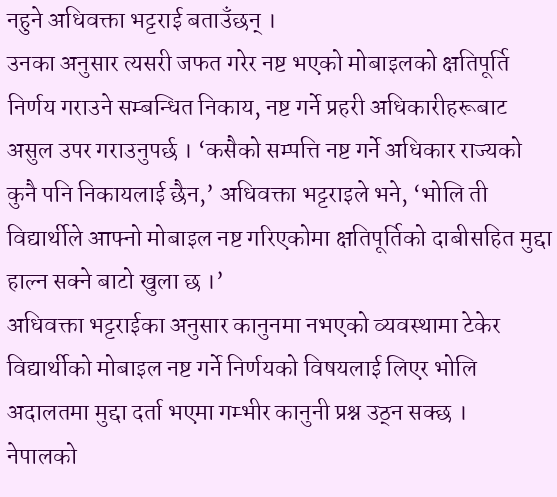नहुने अधिवक्ता भट्टराई बताउँछन् ।
उनका अनुसार त्यसरी जफत गरेर नष्ट भएको मोबाइलको क्षतिपूर्ति निर्णय गराउने सम्बन्धित निकाय, नष्ट गर्ने प्रहरी अधिकारीहरूबाट असुल उपर गराउनुपर्छ । ‘कसैको सम्पत्ति नष्ट गर्ने अधिकार राज्यको कुनै पनि निकायलाई छैन,’ अधिवक्ता भट्टराइले भने, ‘भोलि ती विद्यार्थीले आफ्नो मोबाइल नष्ट गरिएकोमा क्षतिपूर्तिको दाबीसहित मुद्दा हाल्न सक्ने बाटो खुला छ ।’
अधिवक्ता भट्टराईका अनुसार कानुनमा नभएको व्यवस्थामा टेकेर विद्यार्थीको मोबाइल नष्ट गर्ने निर्णयको विषयलाई लिएर भोलि अदालतमा मुद्दा दर्ता भएमा गम्भीर कानुनी प्रश्न उठ्न सक्छ ।
नेपालको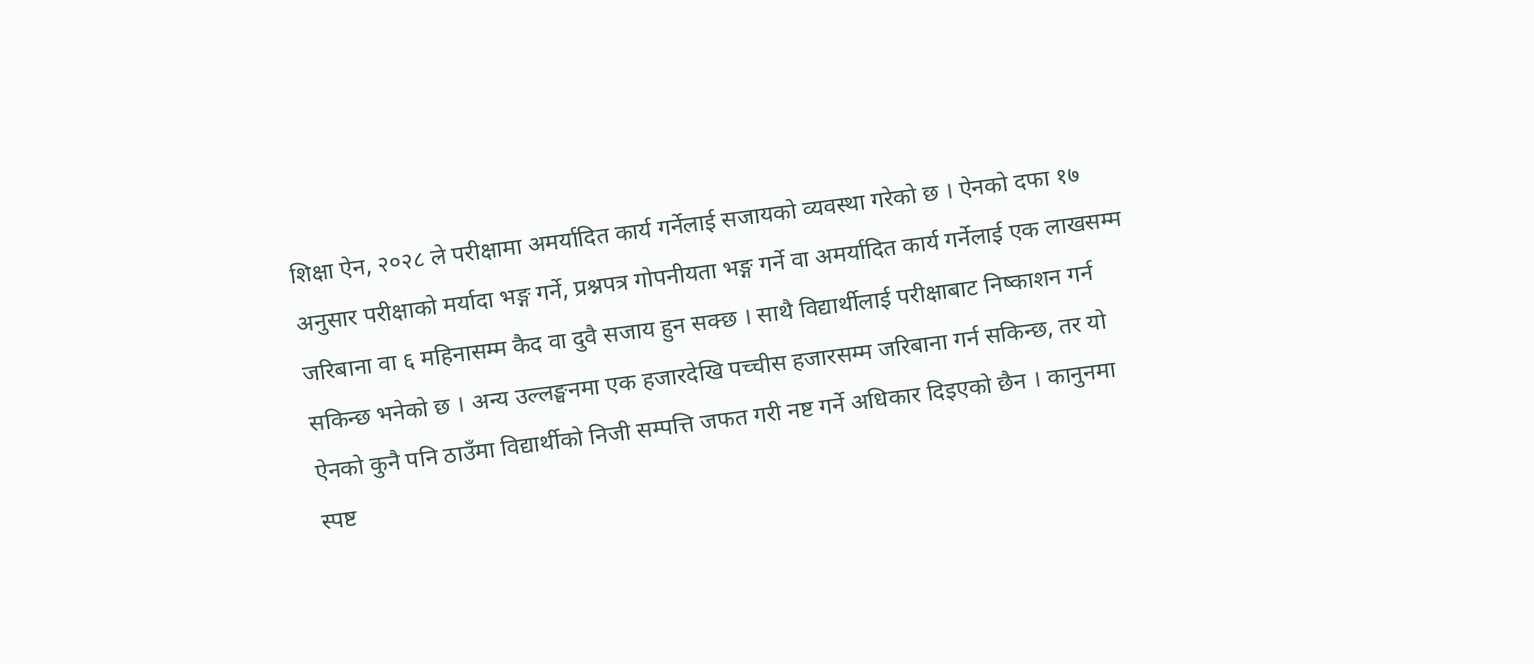शिक्षा ऐन, २०२८ ले परीक्षामा अमर्यादित कार्य गर्नेलाई सजायको व्यवस्था गरेको छ । ऐनको दफा १७ अनुसार परीक्षाको मर्यादा भङ्ग गर्ने, प्रश्नपत्र गोपनीयता भङ्ग गर्ने वा अमर्यादित कार्य गर्नेलाई एक लाखसम्म जरिबाना वा ६ महिनासम्म कैद वा दुवै सजाय हुन सक्छ । साथै विद्यार्थीलाई परीक्षाबाट निष्काशन गर्न सकिन्छ भनेको छ । अन्य उल्लङ्घनमा एक हजारदेखि पच्चीस हजारसम्म जरिबाना गर्न सकिन्छ, तर यो ऐनको कुनै पनि ठाउँमा विद्यार्थीको निजी सम्पत्ति जफत गरी नष्ट गर्ने अधिकार दिइएको छैन । कानुनमा स्पष्ट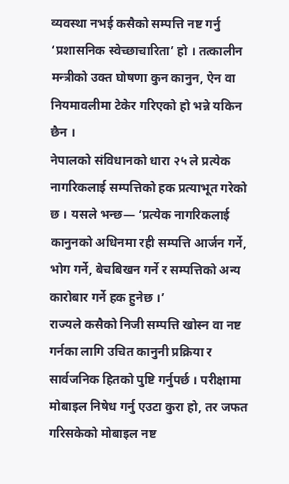व्यवस्था नभई कसैको सम्पत्ति नष्ट गर्नु ‘प्रशासनिक स्वेच्छाचारिता’ हो । तत्कालीन मन्त्रीको उक्त घोषणा कुन कानुन, ऐन वा नियमावलीमा टेकेर गरिएको हो भन्ने यकिन छैन ।
नेपालको संविधानको धारा २५ ले प्रत्येक नागरिकलाई सम्पत्तिको हक प्रत्याभूत गरेको छ । यसले भन्छ— ‘प्रत्येक नागरिकलाई कानुनको अधिनमा रही सम्पत्ति आर्जन गर्ने, भोग गर्ने, बेचबिखन गर्ने र सम्पत्तिको अन्य कारोबार गर्ने हक हुनेछ ।’
राज्यले कसैको निजी सम्पत्ति खोस्न वा नष्ट गर्नका लागि उचित कानुनी प्रक्रिया र सार्वजनिक हितको पुष्टि गर्नुपर्छ । परीक्षामा मोबाइल निषेध गर्नु एउटा कुरा हो, तर जफत गरिसकेको मोबाइल नष्ट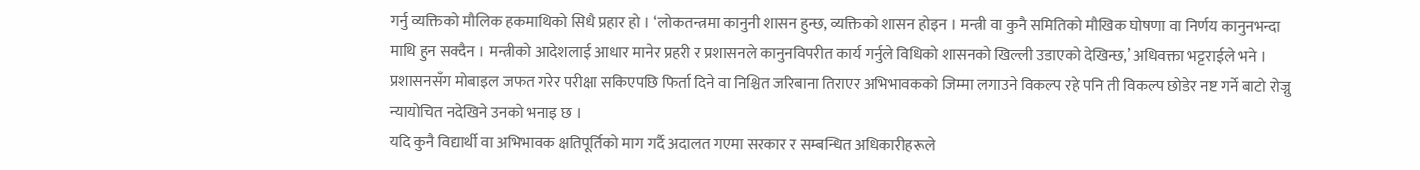गर्नु व्यक्तिको मौलिक हकमाथिको सिधै प्रहार हो । ‘लोकतन्त्रमा कानुनी शासन हुन्छ, व्यक्तिको शासन होइन । मन्त्री वा कुनै समितिको मौखिक घोषणा वा निर्णय कानुनभन्दा माथि हुन सक्दैन । मन्त्रीको आदेशलाई आधार मानेर प्रहरी र प्रशासनले कानुनविपरीत कार्य गर्नुले विधिको शासनको खिल्ली उडाएको देखिन्छ,’ अधिवक्ता भट्टराईले भने ।
प्रशासनसँग मोबाइल जफत गरेर परीक्षा सकिएपछि फिर्ता दिने वा निश्चित जरिबाना तिराएर अभिभावकको जिम्मा लगाउने विकल्प रहे पनि ती विकल्प छोडेर नष्ट गर्ने बाटो रोज्नु न्यायोचित नदेखिने उनको भनाइ छ ।
यदि कुनै विद्यार्थी वा अभिभावक क्षतिपूर्तिको माग गर्दै अदालत गएमा सरकार र सम्बन्धित अधिकारीहरूले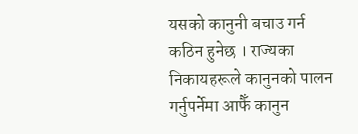यसको कानुनी बचाउ गर्न कठिन हुनेछ । राज्यका निकायहरूले कानुनको पालन गर्नुपर्नेमा आफैँ कानुन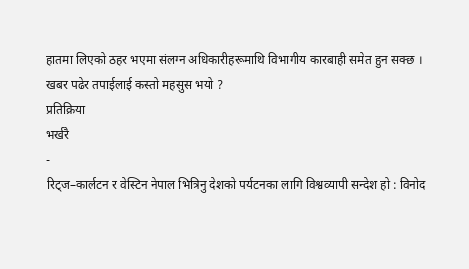हातमा लिएको ठहर भएमा संलग्न अधिकारीहरूमाथि विभागीय कारबाही समेत हुन सक्छ ।
खबर पढेर तपाईलाई कस्तो महसुस भयो ?
प्रतिक्रिया
भर्खरै
-
रिट्ज–कार्लटन र वेस्टिन नेपाल भित्रिनु देशको पर्यटनका लागि विश्वव्यापी सन्देश हो : विनोद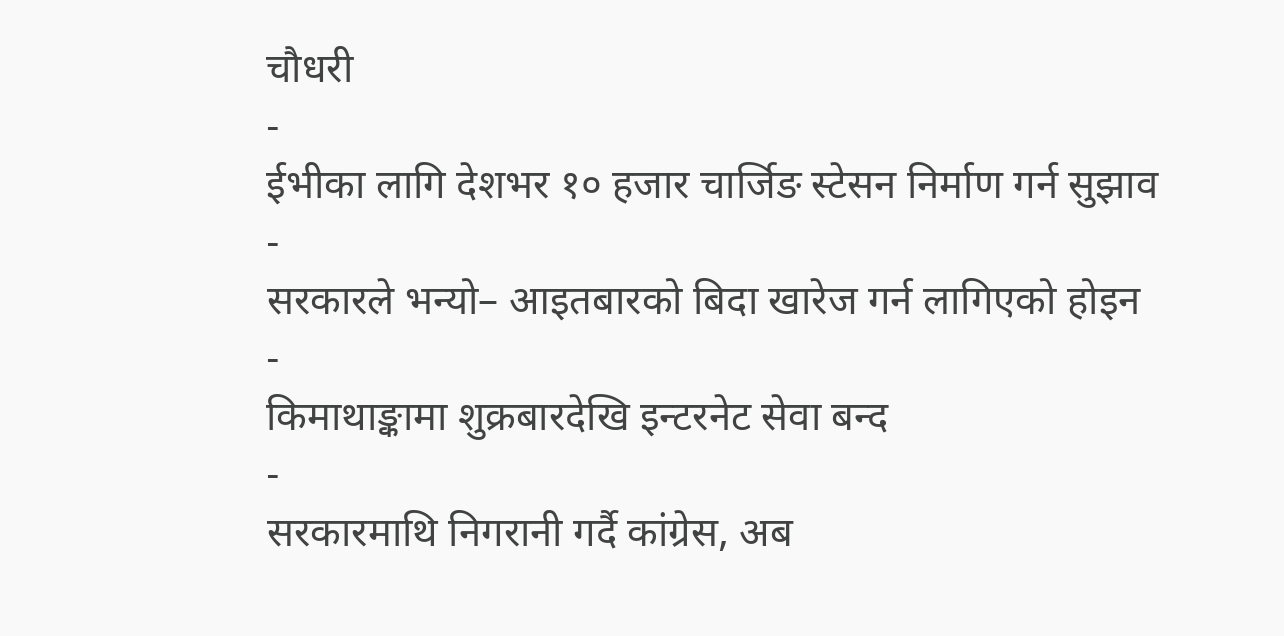चौधरी
-
ईभीका लागि देशभर १० हजार चार्जिङ स्टेसन निर्माण गर्न सुझाव
-
सरकारले भन्यो– आइतबारको बिदा खारेज गर्न लागिएको होइन
-
किमाथाङ्कामा शुक्रबारदेखि इन्टरनेट सेवा बन्द
-
सरकारमाथि निगरानी गर्दै कांग्रेस, अब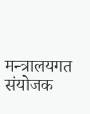मन्त्रालयगत संयोजक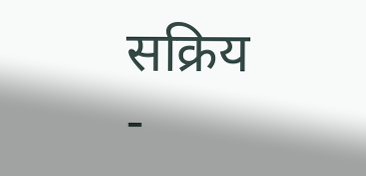सक्रिय
-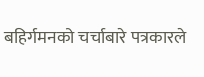बहिर्गमनको चर्चाबारे पत्रकारले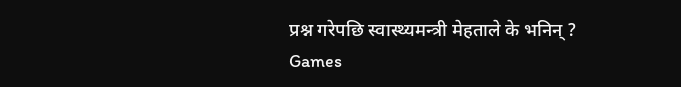प्रश्न गरेपछि स्वास्थ्यमन्त्री मेहताले के भनिन् ?
Games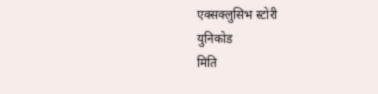एक्सक्लुसिभ स्टोरी
युनिकोड
मिति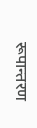रूपान्तरण